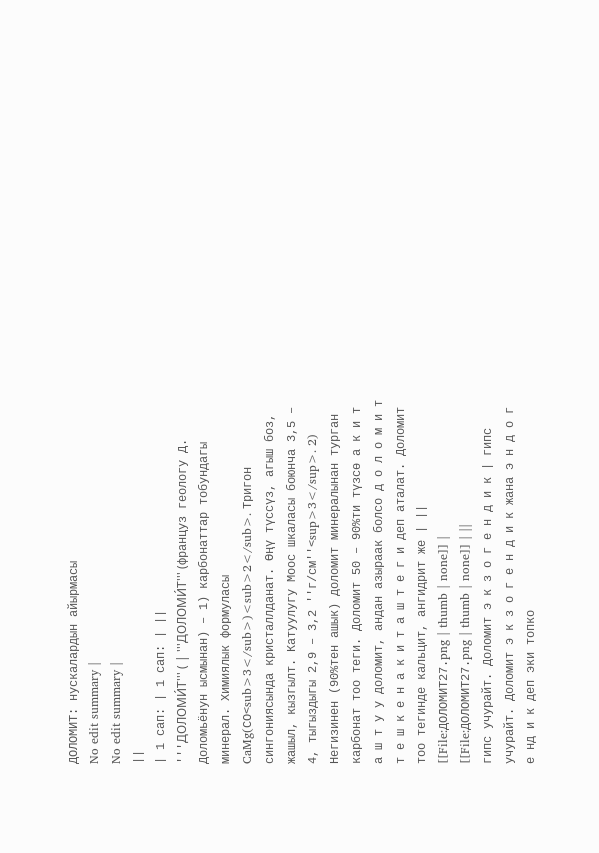ДОЛОМИТ: нускалардын айырмасы
No edit summary |
No edit summary |
||
| 1 сап: | 1 сап: | ||
'''ДОЛОМИ́Т''' ( | '''ДОЛОМИ́Т''' (француз геологу Д. Доломьёнун ысмынан) – 1) карбонаттар тобундагы минерал. Химиялык формуласы CaMg(CО<sub>3</sub>)<sub>2</sub>. Тригон сингониясында кристаллданат. Өңү түссүз, агыш боз, жашыл, кызгылт. Катуулугу Моос шкаласы боюнча 3,5 – 4, тыгыздыгы 2,9 – 3,2 ''г/см''<sup>3</sup>. 2) Негизинен (90%тен ашык) доломит минералынан турган карбонат тоо теги. Доломит 50 – 90%ти түзсө а к и т а ш т у у доломит, андан азыраак болсо д о л о м и т т е ш к е н а к и т а ш т е г и деп аталат. Доломит тоо тегинде кальцит, ангидрит же | ||
[[File:ДОЛОМИТ27.png | thumb | none]] | [[File:ДОЛОМИТ27.png | thumb | none]] | ||
гипс учурайт. Доломит э к з о г е н д и к | гипс учурайт. Доломит э к з о г е н д и к жана э н д о г е нд и к деп эки топко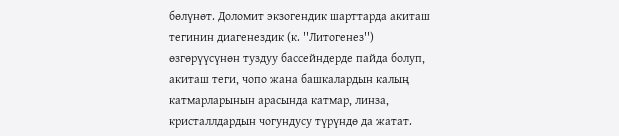бөлүнөт. Доломит экзогендик шарттарда акиташ тегинин диагенездик (к. ''Литогенез'') өзгөрүүсүнөн туздуу бассейндерде пайда болуп, акиташ теги, чопо жана башкалардын калың катмарларынын арасында катмар, линза, кристаллдардын чогундусу түрүндө да жатат.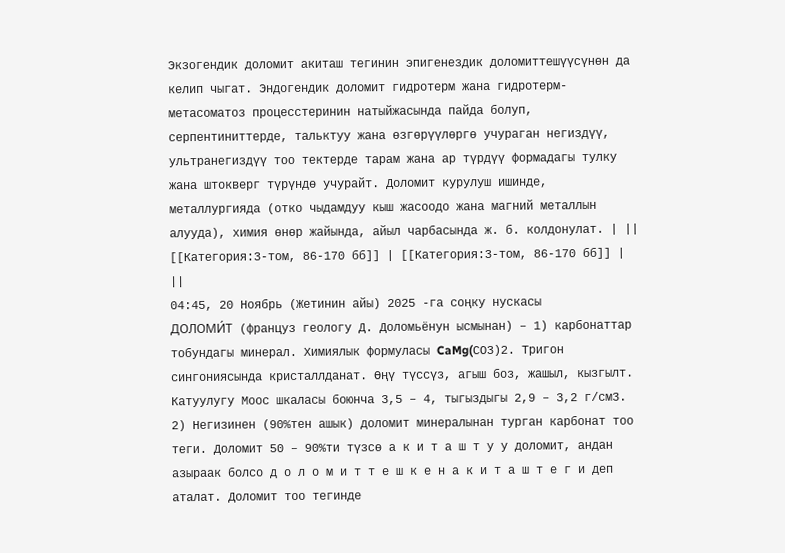Экзогендик доломит акиташ тегинин эпигенездик доломиттешүүсүнөн да келип чыгат. Эндогендик доломит гидротерм жана гидротерм-метасоматоз процесстеринин натыйжасында пайда болуп, серпентиниттерде, тальктуу жана өзгөрүүлөргө учураган негиздүү, ультранегиздүү тоо тектерде тарам жана ар түрдүү формадагы тулку жана штокверг түрүндө учурайт. Доломит курулуш ишинде, металлургияда (отко чыдамдуу кыш жасоодо жана магний металлын алууда), химия өнөр жайында, айыл чарбасында ж. б. колдонулат. | ||
[[Категория:3-том, 86-170 бб]] | [[Категория:3-том, 86-170 бб]] | ||
04:45, 20 Ноябрь (Жетинин айы) 2025 -га соңку нускасы
ДОЛОМИ́Т (француз геологу Д. Доломьёнун ысмынан) – 1) карбонаттар тобундагы минерал. Химиялык формуласы CaMg(CО3)2. Тригон сингониясында кристаллданат. Өңү түссүз, агыш боз, жашыл, кызгылт. Катуулугу Моос шкаласы боюнча 3,5 – 4, тыгыздыгы 2,9 – 3,2 г/см3. 2) Негизинен (90%тен ашык) доломит минералынан турган карбонат тоо теги. Доломит 50 – 90%ти түзсө а к и т а ш т у у доломит, андан азыраак болсо д о л о м и т т е ш к е н а к и т а ш т е г и деп аталат. Доломит тоо тегинде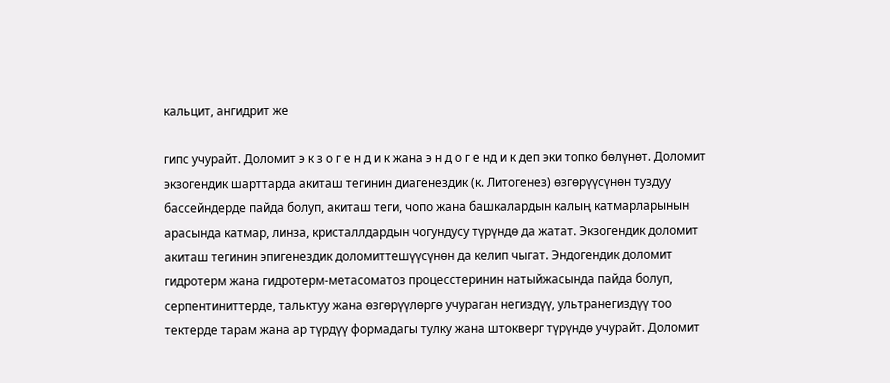кальцит, ангидрит же

гипс учурайт. Доломит э к з о г е н д и к жана э н д о г е нд и к деп эки топко бөлүнөт. Доломит экзогендик шарттарда акиташ тегинин диагенездик (к. Литогенез) өзгөрүүсүнөн туздуу бассейндерде пайда болуп, акиташ теги, чопо жана башкалардын калың катмарларынын арасында катмар, линза, кристаллдардын чогундусу түрүндө да жатат. Экзогендик доломит акиташ тегинин эпигенездик доломиттешүүсүнөн да келип чыгат. Эндогендик доломит гидротерм жана гидротерм-метасоматоз процесстеринин натыйжасында пайда болуп, серпентиниттерде, тальктуу жана өзгөрүүлөргө учураган негиздүү, ультранегиздүү тоо тектерде тарам жана ар түрдүү формадагы тулку жана штокверг түрүндө учурайт. Доломит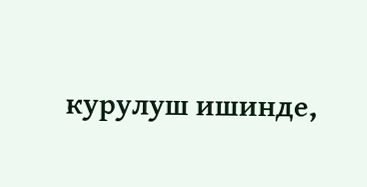курулуш ишинде,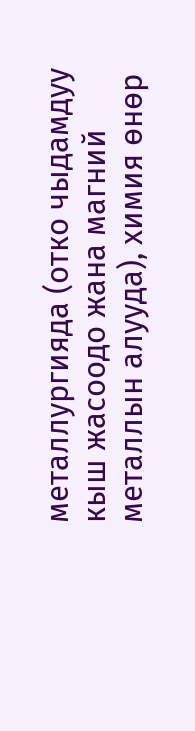металлургияда (отко чыдамдуу кыш жасоодо жана магний металлын алууда), химия өнөр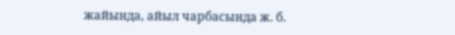жайында, айыл чарбасында ж. б.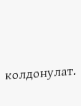колдонулат.